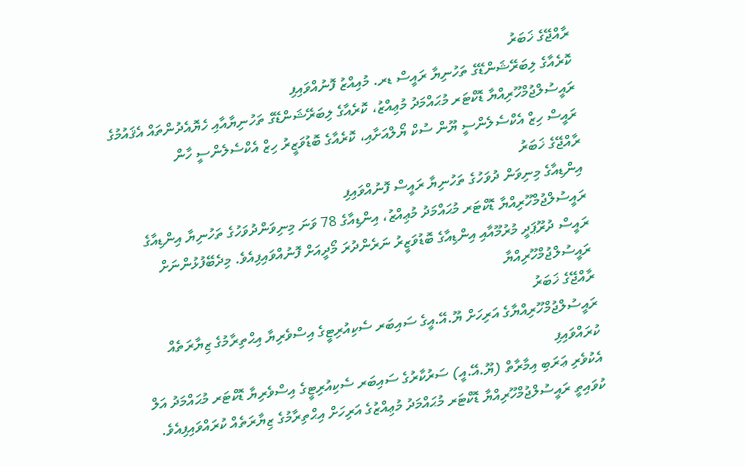ރާއްޖޭގެ ޚަބަރު
ކޮރެއާގެ ލިބަރޭޝަންޑޭގެ ތަހުނިޔާ ރައީސް ޑރ. މުއިއްޒު ފޮނުއްވައިފި
ރައީސުލްޖުމްހޫރިއްޔާ ޑޮކްޓަރ މުޙައްމަދު މުޢިއްޒު، ކޮރެއާގެ ލިބަރޭޝަންޑޭގެ ތަހުނިޔާއާއި ހެޔޮއެދުންތައް އެޤައުމުގެ ރައީސް ހިޒް އެކްސެލެންސީ ޔޫން ސުކް ޔޯލްއަށާއި، ކޮރެއާގެ ބޮޑުވަޒީރު ހިޒް އެކްސެލެންސީ ހާން
ރާއްޖޭގެ ޚަބަރު
އިންޑިއާގެ މިނިވަން ދުވަހުގެ ތަހުނިޔާ ރައީސް ފޮނުއްވައިފި
ރައީސުލްޖުމްހޫރިއްޔާ ޑޮކްޓަރ މުޙައްމަދު މުޢިއްޒު، އިންޑިއާގެ 78 ވަނަ މިނިވަންދުވަހުގެ ތަހުނިޔާ އިންޑިއާގެ ރައީސް ދުރޫޕަދީ މުރުމޫއާއި އިންޑިއާގެ ބޮޑުވަޒީރު ނަރެންދުރަ މޯދީއަށް ފޮނުއްވައިފިއެވެ. މިދެބޭފުޅުންނަށް ރައީސުލްޖުމްހޫރިއްޔާ
ރާއްޖޭގެ ޚަބަރު
ރައީސުލްޖުމްހޫރިއްޔާގެ އަރިހަށް ޔޫ.އޭ.އީގެ ސައިބަރ ސެކިއުރިޓީގެ އިސްވެރިޔާ އިޙްތިރާމުގެ ޒިޔާރަތެއް ކުރައްވައިފި
އެކުވެރި ޢަރަބި އިމާރާތް (ޔޫ.އޭ.އީ) ސަރުކާރުގެ ސައިބަރ ސެކިއުރިޓީގެ އިސްވެރިޔާ ޑޮކްޓަރ މުޙައްމަދު އަލް ކުވައިތީ ރައީސުލްޖުމްހޫރިއްޔާ ޑޮކްޓަރ މުޙައްމަދު މުޢިއްޒުގެ އަރިހަށް އިޙްތިރާމުގެ ޒިޔާރަތެއް ކުރައްވައިފިއެވެ.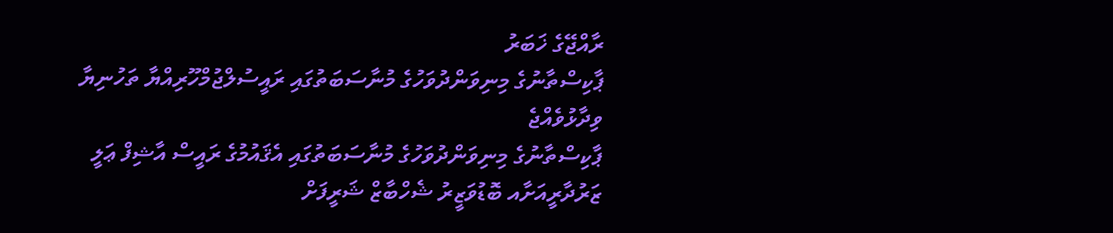ރާއްޖޭގެ ޚަބަރު
ޕާކިސްތާނުގެ މިނިވަންދުވަހުގެ މުނާސަބަތުގައި ރައީސުލްޖުމްހޫރިއްޔާ ތަހުނިޔާ ވިދާޅުވެއްޖެ
ޕާކިސްތާނުގެ މިނިވަންދުވަހުގެ މުނާސަބަތުގައި އެޤައުމުގެ ރައީސް އާޝިފް ޢަލީ ޒަރުދާރީއަށާއ ބޮޑުވަޒީރު ޝެހްބާޒް ޝަރީފަށް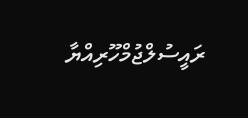ރައީސުލްޖުމްހޫރިއްޔާ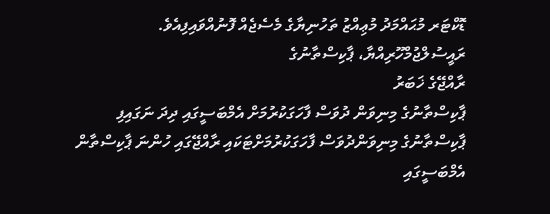ޑޮކްޓަރ މުޙައްމަދު މުޢިއްޒު ތަހުނިޔާގެ މެސެޖެއް ފޮނުއްވައިފިއެވެ. ރައީސުލްޖުމްހޫރިއްޔާ، ޕާކިސްތާނުގެ
ރާއްޖޭގެ ޚަބަރު
ޕާކިސްތާނުގެ މިނިވަން ދުވަސް ފާހަގަކުރުމަށް އެމްބަސީގައި ދިދަ ނަގައިފި
ޕާކިސްތާނުގެ މިނިވަންދުވަސް ފާހަގަކުރުމަށްޓަކައި ރާއްޖޭގައި ހުންނަ ޕާކިސްތާން އެމްބަސީގައި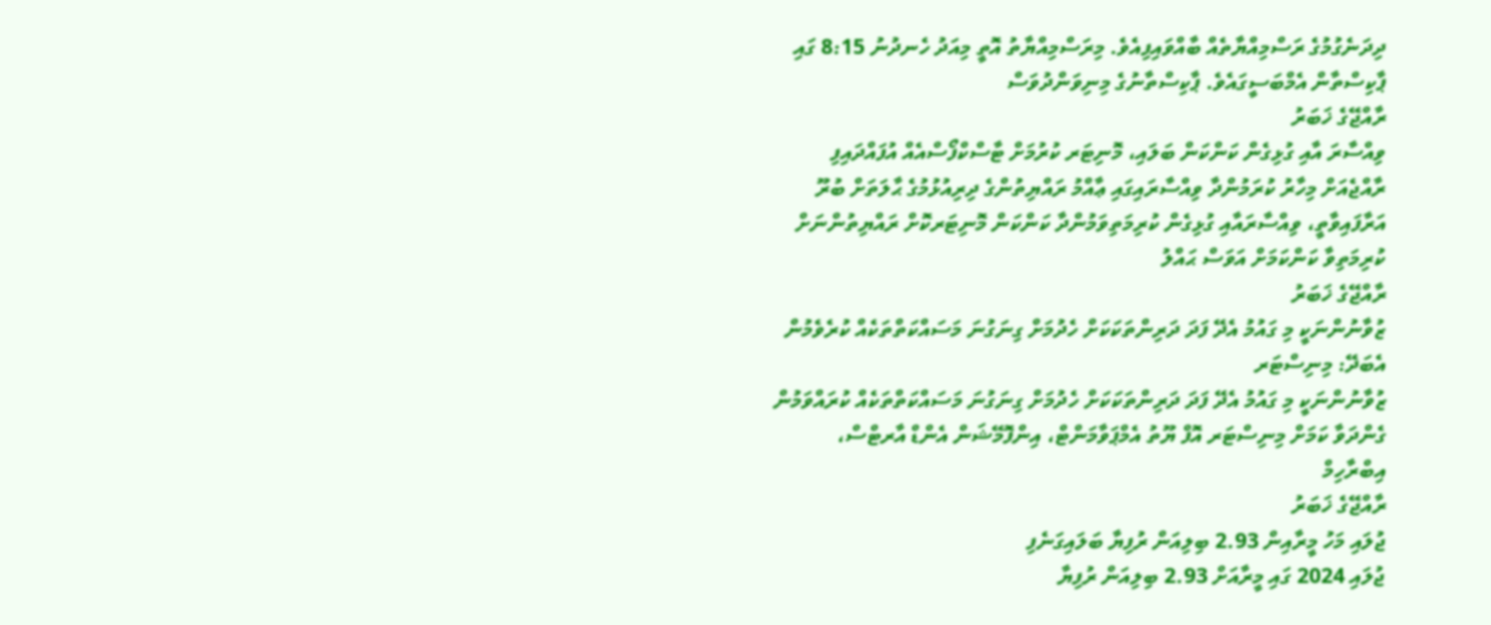ދިދަނެގުމުގެ ރަސްމިއްޔާތެއް ބާއްވައިފިއެވެ. މިރަސްމިއްޔާތު އޮތީ މިއަދު ހެނދުނު 8:15 ގައި ޕާކިސްތާން އެމްބަސީގައެވެ. ޕާކިސްތާނުގެ މިނިވަންދުވަސް
ރާއްޖޭގެ ޚަބަރު
ވިއްސާރަ އާއި ގުޅިގެން ކަންކަން ބަލައި، މޮނިޓަރ ކުރުމަށް ޓާސްކްފޯސްއެއް އުފައްދައިފި
ރާއްޖެއަށް މިހާރު ކުރަމުންދާ ވިއްސާރައިގައި ޢާއްމު ރައްޔިތުންގެ ދިރިއުޅުމުގެ ޙާލަތަށް ބުރޫ އަރާފައިވާތީ، ވިއްސާރައާއި ގުޅިގެން ކުރިމަތިވަމުންދާ ކަންކަން މޮނިޓަރކޮށް ރައްޔިތުންނަށް ކުރިމަތިވާ ކަންކަމަށް އަވަސް ޙައްލު
ރާއްޖޭގެ ޚަބަރު
ޒުވާނުންނަކީ މި ގައުމު އެދޭ ފަދަ ދަރިންތަކަކަށް ހެދުމަށް ގިނަގުނަ މަސައްކަތްތަކެއް ކުރެވެމުން އެބަދޭ: މިނިސްޓަރ
ޒުވާނުންނަކީ މި ގައުމު އެދޭ ފަދަ ދަރިންތަކަކަށް ހެދުމަށް ގިނަގުނަ މަސައްކަތްތަކެއް ކުރައްވަމުން ގެންދަވާ ކަމަށް މިނިސްޓަރ އޮފް ޔޫތު އެމްޕަވާމަންޓް، އިންފޮމޭޝަން އެންޑް އާރޓްސް، އިބްރާހިމް
ރާއްޖޭގެ ޚަބަރު
ޖުލައި މަހު މީރާއިން 2.93 ބިލިއަން ރުފިޔާ ބަލައިގަނެފި
ޖުލައި 2024 ގައި މީރާއަށް 2.93 ބިލިއަން ރުފިޔާ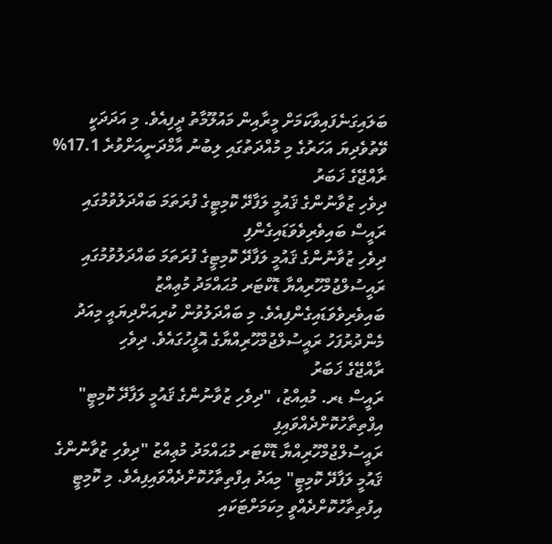ބަލައިގަނެފައިވާކަމަށް މީރާއިން މައުލޫމާތު ދީފިއެވެ. މި އަދަދަކީ ވޭތުވެދިޔަ އަހަރުގެ މި މުއްދަތުގައި ލިބުނު އާމްދަނީއަށްވުރެ 17.1%
ރާއްޖޭގެ ޚަބަރު
ދިވެހި ޒުވާނުންގެ ޤައުމީ ލަފާދޭ ކޮމިޓީގެ ފުރަތަމަ ބައްދަލުވުމުގައި ރައީސް ބައިވެރިވެވަޑައިގެންފި
ދިވެހި ޒުވާނުންގެ ޤައުމީ ލަފާދޭ ކޮމިޓީގެ ފުރަތަމަ ބައްދަލުވުމުގައި ރައީސުލްޖުމްހޫރިއްޔާ ޑޮކްޓަރ މުޙައްމަދު މުޢިއްޒު ބައިވެރިވެވަޑައިގެންފިއެވެ. މި ބައްދަލުވުން ކުރިއަށްދިޔައީ މިއަދު މެންދުރުފަހު ރައީސުލްޖުމްހޫރިއްޔާގެ އޮފީހުގައެވެ. ދިވެހި
ރާއްޖޭގެ ޚަބަރު
ރައީސް ޑރ. މުއިއްޒު، "ދިވެހި ޒުވާނުންގެ ޤައުމީ ލަފާދޭ ކޮމިޓީ" އިފްތިތާހުކޮށްދެއްވައިފި
ރައީސުލްޖުމްހޫރިއްޔާ ޑޮކްޓަރ މުޙައްމަދު މުޢިއްޒު "ދިވެހި ޒުވާނުންގެ ޤައުމީ ލަފާދޭ ކޮމިޓީ" މިއަދު އިފްތިތާހުކޮށްދެއްވައިފިއެވެ. މި ކޮމިޓީ އިފުތިތާހުކޮށްދެއްވީ މިކަމަށްޓަކައި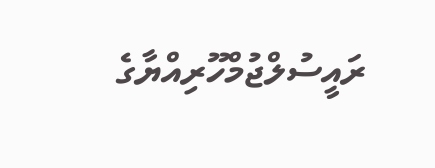ރައީސުލްޖުމްހޫރިއްޔާގެ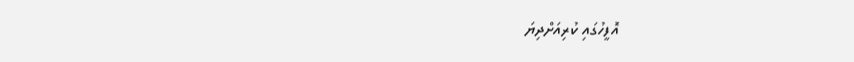އޮފީހުގައި ކުރިއަށްދިޔަ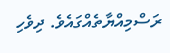ރަސްމިއްޔާތެއްގައެވެ. ދިވެހި